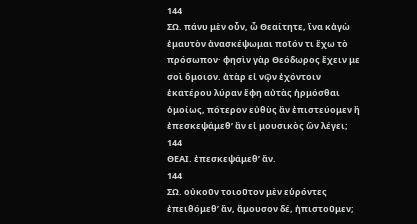144
ΣΩ. πάνυ μὲν οὖν, ὦ Θεαίτητε, ἵνα κἀγὼ ἐμαυτὸν ἀνασκέψωμαι ποῖόν τι ἔχω τὸ πρόσωπον· φησὶν γὰρ Θεόδωρος ἔχειν με σοὶ ὅμοιον. ἀτὰρ εἰ νῷν ἐχόντοιν ἑκατέρου λύραν ἔφη αὐτὰς ἡρμόσθαι ὁμοίως, πότερον εὐθὺς ἂν ἐπιστεύομεν ἢ ἐπεσκεψάμεθʼ ἂν εἰ μουσικὸς ὢν λέγει;
144
ΘΕΑΙ. ἐπεσκεψάμεθʼ ἄν.
144
ΣΩ. οὐκοῦν τοιοῦτον μὲν εὑρόντες ἐπειθόμεθʼ ἄν, ἄμουσον δέ, ἠπιστοῦμεν;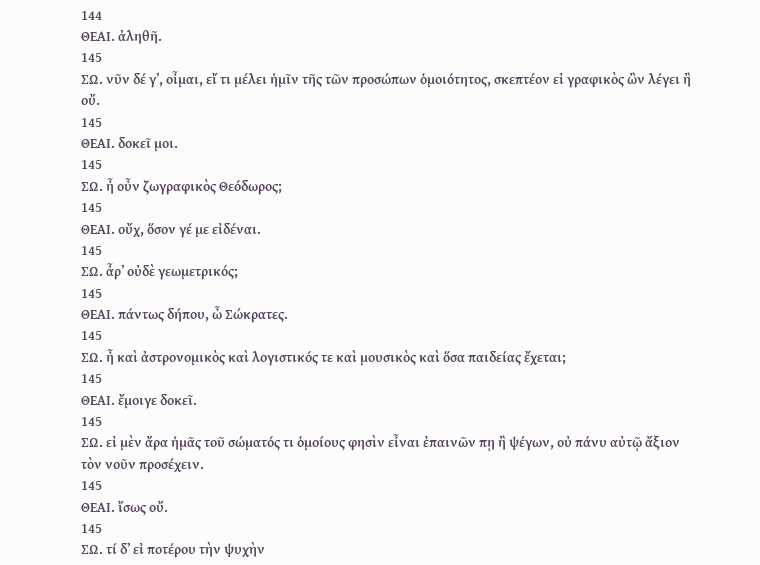144
ΘΕΑΙ. ἀληθῆ.
145
ΣΩ. νῦν δέ γʼ, οἶμαι, εἴ τι μέλει ἡμῖν τῆς τῶν προσώπων ὁμοιότητος, σκεπτέον εἰ γραφικὸς ὢν λέγει ἢ οὔ.
145
ΘΕΑΙ. δοκεῖ μοι.
145
ΣΩ. ἦ οὖν ζωγραφικὸς Θεόδωρος;
145
ΘΕΑΙ. οὔχ, ὅσον γέ με εἰδέναι.
145
ΣΩ. ἆρʼ οὐδὲ γεωμετρικός;
145
ΘΕΑΙ. πάντως δήπου, ὦ Σώκρατες.
145
ΣΩ. ἦ καὶ ἀστρονομικὸς καὶ λογιστικός τε καὶ μουσικὸς καὶ ὅσα παιδείας ἔχεται;
145
ΘΕΑΙ. ἔμοιγε δοκεῖ.
145
ΣΩ. εἰ μὲν ἄρα ἡμᾶς τοῦ σώματός τι ὁμοίους φησὶν εἶναι ἐπαινῶν πῃ ἢ ψέγων, οὐ πάνυ αὐτῷ ἄξιον τὸν νοῦν προσέχειν.
145
ΘΕΑΙ. ἴσως οὔ.
145
ΣΩ. τί δʼ εἰ ποτέρου τὴν ψυχὴν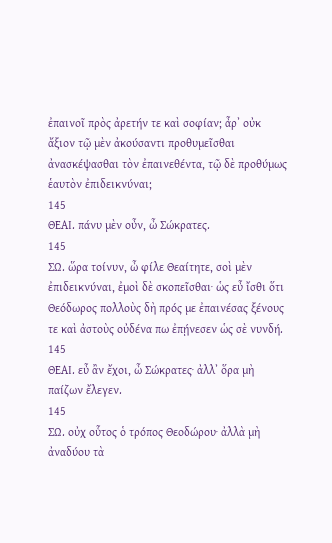ἐπαινοῖ πρὸς ἀρετήν τε καὶ σοφίαν; ἆρʼ οὐκ ἄξιον τῷ μὲν ἀκούσαντι προθυμεῖσθαι ἀνασκέψασθαι τὸν ἐπαινεθέντα, τῷ δὲ προθύμως ἑαυτὸν ἐπιδεικνύναι;
145
ΘΕΑΙ. πάνυ μὲν οὖν, ὦ Σώκρατες.
145
ΣΩ. ὥρα τοίνυν, ὦ φίλε Θεαίτητε, σοὶ μὲν ἐπιδεικνύναι, ἐμοὶ δὲ σκοπεῖσθαι· ὡς εὖ ἴσθι ὅτι Θεόδωρος πολλοὺς δὴ πρός με ἐπαινέσας ξένους τε καὶ ἀστοὺς οὐδένα πω ἐπῄνεσεν ὡς σὲ νυνδή.
145
ΘΕΑΙ. εὖ ἂν ἔχοι, ὦ Σώκρατες· ἀλλʼ ὅρα μὴ παίζων ἔλεγεν.
145
ΣΩ. οὐχ οὗτος ὁ τρόπος Θεοδώρου· ἀλλὰ μὴ ἀναδύου τὰ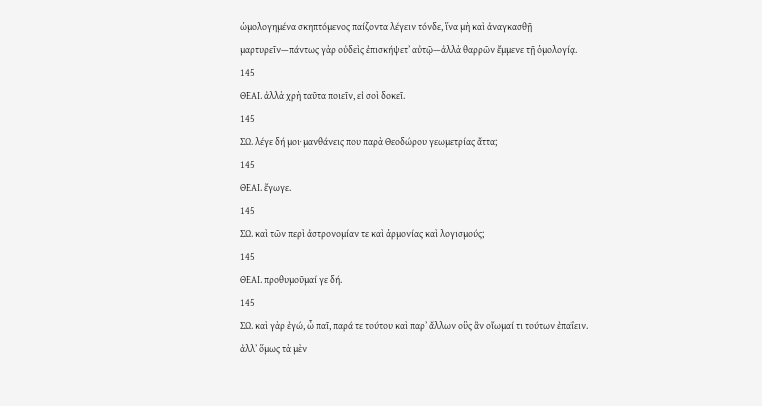ὡμολογημένα σκηπτόμενος παίζοντα λέγειν τόνδε, ἵνα μὴ καὶ ἀναγκασθῇ μαρτυρεῖν—πάντως γὰρ οὐδεὶς ἐπισκήψετʼ αὐτῷ—ἀλλὰ θαρρῶν ἔμμενε τῇ ὁμολογίᾳ.
145
ΘΕΑΙ. ἀλλὰ χρὴ ταῦτα ποιεῖν, εἰ σοὶ δοκεῖ.
145
ΣΩ. λέγε δή μοι· μανθάνεις που παρὰ Θεοδώρου γεωμετρίας ἄττα;
145
ΘΕΑΙ. ἔγωγε.
145
ΣΩ. καὶ τῶν περὶ ἀστρονομίαν τε καὶ ἁρμονίας καὶ λογισμούς;
145
ΘΕΑΙ. προθυμοῦμαί γε δή.
145
ΣΩ. καὶ γὰρ ἐγώ, ὦ παῖ, παρά τε τούτου καὶ παρʼ ἄλλων οὓς ἂν οἴωμαί τι τούτων ἐπαΐειν. ἀλλʼ ὅμως τὰ μὲν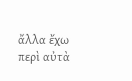ἄλλα ἔχω περὶ αὐτὰ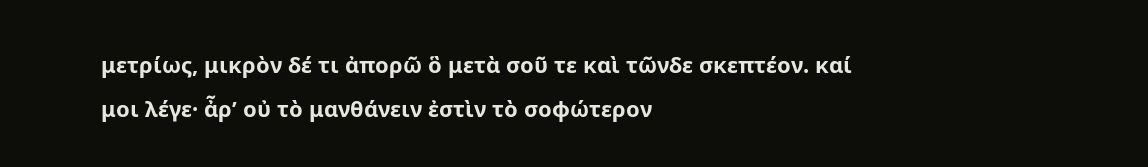μετρίως, μικρὸν δέ τι ἀπορῶ ὃ μετὰ σοῦ τε καὶ τῶνδε σκεπτέον. καί μοι λέγε· ἆρʼ οὐ τὸ μανθάνειν ἐστὶν τὸ σοφώτερον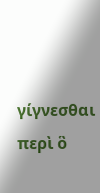γίγνεσθαι περὶ ὃ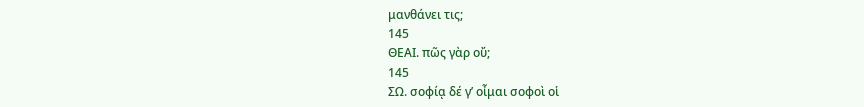μανθάνει τις;
145
ΘΕΑΙ. πῶς γὰρ οὔ;
145
ΣΩ. σοφίᾳ δέ γʼ οἶμαι σοφοὶ οἱ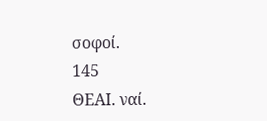σοφοί.
145
ΘΕΑΙ. ναί.